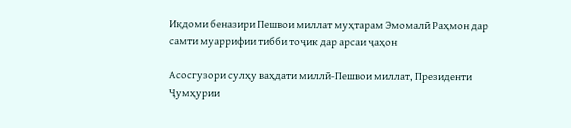Иқдоми беназири Пешвои миллат муҳтарам Эмомалӣ Раҳмон дар самти муаррифии тибби тоҷик дар арсаи ҷаҳон

Асосгузори сулҳу ваҳдати миллӣ-Пешвои миллат, Президенти Ҷумҳурии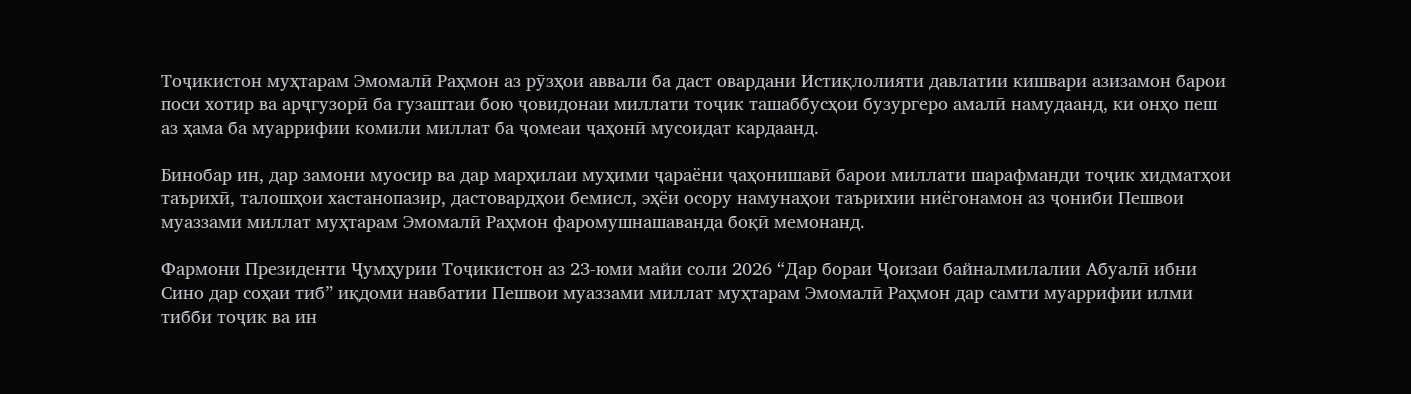Тоҷикистон муҳтарам Эмомалӣ Раҳмон аз рӯзҳои аввали ба даст овардани Истиқлолияти давлатии кишвари азизамон барои поси хотир ва арҷгузорӣ ба гузаштаи бою ҷовидонаи миллати тоҷик ташаббусҳои бузургеро амалӣ намудаанд, ки онҳо пеш аз ҳама ба муаррифии комили миллат ба ҷомеаи ҷаҳонӣ мусоидат кардаанд.

Бинобар ин, дар замони муосир ва дар марҳилаи муҳими ҷараёни ҷаҳонишавӣ барои миллати шарафманди тоҷик хидматҳои таърихӣ, талошҳои хастанопазир, дастовардҳои бемисл, эҳёи осору намунаҳои таърихии ниёгонамон аз ҷониби Пешвои муаззами миллат муҳтарам Эмомалӣ Раҳмон фаромушнашаванда боқӣ мемонанд.

Фармони Президенти Ҷумҳурии Тоҷикистон аз 23-юми майи соли 2026 “Дар бораи Ҷоизаи байналмилалии Абуалӣ ибни Сино дар соҳаи тиб” иқдоми навбатии Пешвои муаззами миллат муҳтарам Эмомалӣ Раҳмон дар самти муаррифии илми тибби тоҷик ва ин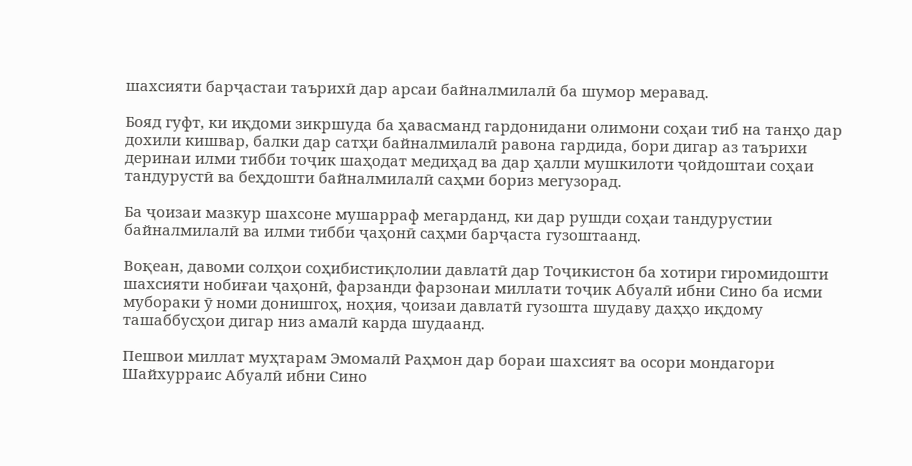шахсияти барҷастаи таърихӣ дар арсаи байналмилалӣ ба шумор меравад.

Бояд гуфт, ки иқдоми зикршуда ба ҳавасманд гардонидани олимони соҳаи тиб на танҳо дар дохили кишвар, балки дар сатҳи байналмилалӣ равона гардида, бори дигар аз таърихи деринаи илми тибби тоҷик шаҳодат медиҳад ва дар ҳалли мушкилоти ҷойдоштаи соҳаи тандурустӣ ва беҳдошти байналмилалӣ саҳми бориз мегузорад.

Ба ҷоизаи мазкур шахсоне мушарраф мегарданд, ки дар рушди соҳаи тандурустии байналмилалӣ ва илми тибби ҷаҳонӣ саҳми барҷаста гузоштаанд.

Воқеан, давоми солҳои соҳибистиқлолии давлатӣ дар Тоҷикистон ба хотири гиромидошти шахсияти нобиғаи ҷаҳонӣ, фарзанди фарзонаи миллати тоҷик Абуалӣ ибни Сино ба исми мубораки ӯ номи донишгоҳ, ноҳия, ҷоизаи давлатӣ гузошта шудаву даҳҳо иқдому ташаббусҳои дигар низ амалӣ карда шудаанд.

Пешвои миллат муҳтарам Эмомалӣ Раҳмон дар бораи шахсият ва осори мондагори Шайхурраис Абуалӣ ибни Сино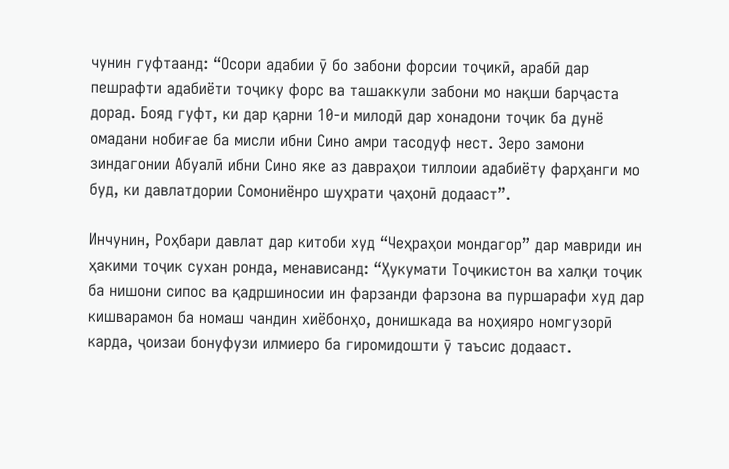чунин гуфтаанд: “Осори адабии ӯ бо забони форсии тоҷикӣ, арабӣ дар пешрафти адабиёти тоҷику форс ва ташаккули забони мо нақши барҷаста дорад. Бояд гуфт, ки дар қарни 10-и милодӣ дар хонадони тоҷик ба дунё омадани нобиғае ба мисли ибни Сино амри тасодуф нест. Зеро замони зиндагонии Абуалӣ ибни Сино яке аз давраҳои тиллоии адабиёту фарҳанги мо буд, ки давлатдории Сомониёнро шуҳрати ҷаҳонӣ додааст”.

Инчунин, Роҳбари давлат дар китоби худ “Чеҳраҳои мондагор” дар мавриди ин ҳакими тоҷик сухан ронда, менависанд: “Ҳукумати Тоҷикистон ва халқи тоҷик ба нишони сипос ва қадршиносии ин фарзанди фарзона ва пуршарафи худ дар кишварамон ба номаш чандин хиёбонҳо, донишкада ва ноҳияро номгузорӣ карда, ҷоизаи бонуфузи илмиеро ба гиромидошти ӯ таъсис додааст.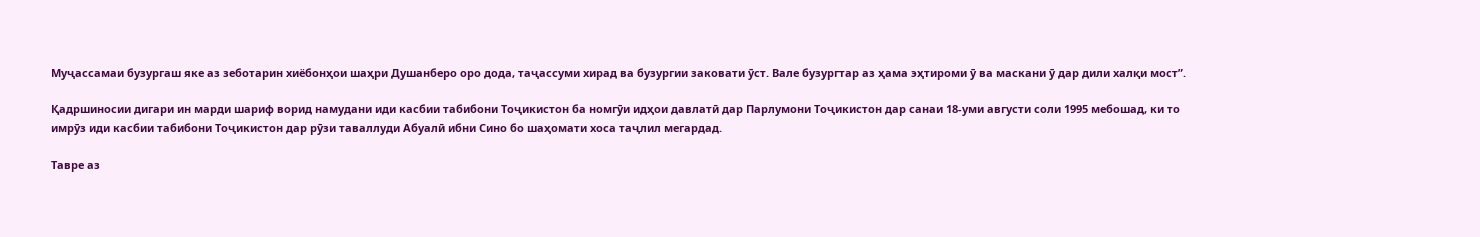Муҷассамаи бузургаш яке аз зеботарин хиёбонҳои шаҳри Душанберо оро дода, таҷассуми хирад ва бузургии заковати ӯст. Вале бузургтар аз ҳама эҳтироми ӯ ва маскани ӯ дар дили халқи мост”.

Қадршиносии дигари ин марди шариф ворид намудани иди касбии табибони Тоҷикистон ба номгӯи идҳои давлатӣ дар Парлумони Тоҷикистон дар санаи 18-уми августи соли 1995 мебошад, ки то имрӯз иди касбии табибони Тоҷикистон дар рӯзи таваллуди Абуалӣ ибни Сино бо шаҳомати хоса таҷлил мегардад.

Тавре аз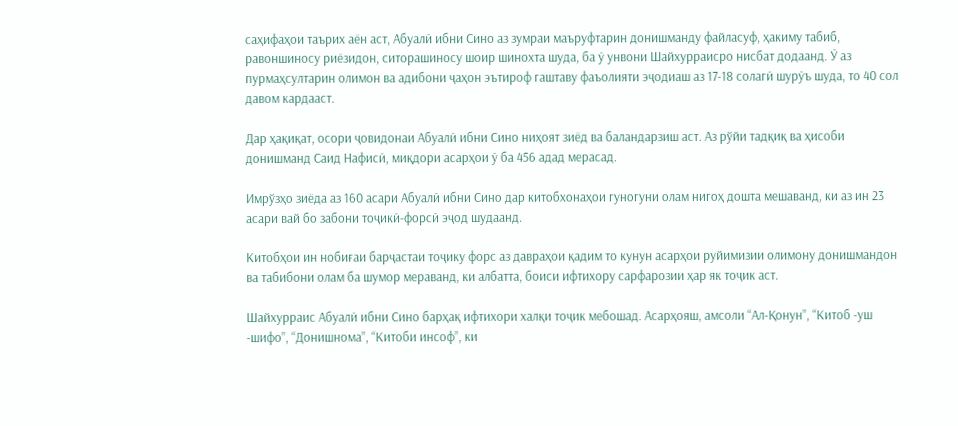саҳифаҳои таърих аён аст, Абуалӣ ибни Сино аз зумраи маъруфтарин донишманду файласуф, ҳакиму табиб, равоншиносу риёзидон, ситорашиносу шоир шинохта шуда, ба ӯ унвони Шайхурраисро нисбат додаанд. Ӯ аз пурмаҳсултарин олимон ва адибони ҷаҳон эътироф гаштаву фаъолияти эҷодиаш аз 17-18 солагӣ шурӯъ шуда, то 40 сол давом кардааст.

Дар ҳақиқат, осори ҷовидонаи Абуалӣ ибни Сино ниҳоят зиёд ва баландарзиш аст. Аз рўйи тадқиқ ва ҳисоби донишманд Саид Нафисӣ, миқдори асарҳои ӯ ба 456 адад мерасад.

Имрўзҳо зиёда аз 160 асари Абуалӣ ибни Сино дар китобхонаҳои гуногуни олам нигоҳ дошта мешаванд, ки аз ин 23 асари вай бо забони тоҷикӣ-форсӣ эҷод шудаанд.

Китобҳои ин нобиғаи барҷастаи тоҷику форс аз давраҳои қадим то кунун асарҳои руйимизии олимону донишмандон ва табибони олам ба шумор мераванд, ки албатта, боиси ифтихору сарфарозии ҳар як тоҷик аст.

Шайхурраис Абуалӣ ибни Сино барҳақ ифтихори халқи тоҷик мебошад. Асарҳояш, амсоли “Ал-Қонун”, “Китоб -уш -шифо”, “Донишнома”, “Китоби инсоф”, ки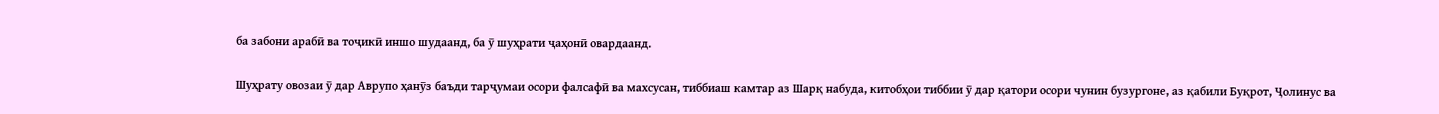ба забони арабӣ ва тоҷикӣ иншо шудаанд, ба ӯ шуҳрати ҷаҳонӣ овардаанд.

Шуҳрату овозаи ӯ дар Аврупо ҳанӯз баъди тарҷумаи осори фалсафӣ ва махсусан, тиббиаш камтар аз Шарқ набуда, китобҳои тиббии ӯ дар қатори осори чунин бузургоне, аз қабили Буқрот, Ҷолинус ва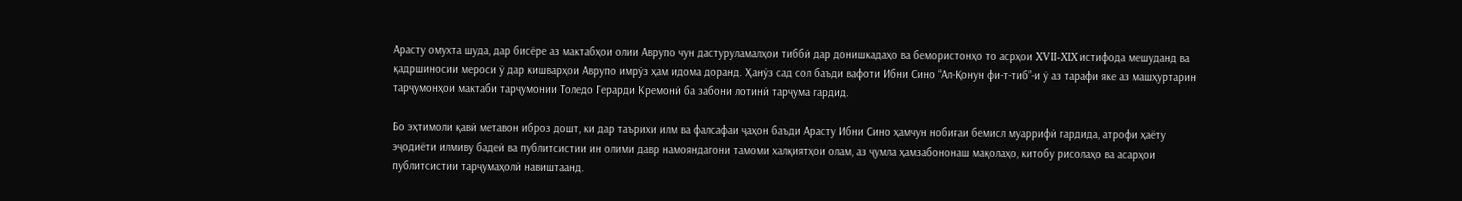Арасту омухта шуда, дар бисёре аз мактабҳои олии Аврупо чун дастуруламалҳои тиббӣ дар донишкадаҳо ва бемористонҳо то асрҳои XVII-XIX истифода мешуданд ва қадршиносии мероси ӯ дар кишварҳои Аврупо имрӯз ҳам идома доранд. Ҳанӯз сад сол баъди вафоти Ибни Сино “Ал-Қонун фи-т-тиб”-и ӯ аз тарафи яке аз машҳуртарин тарҷумонҳои мактаби тарҷумонии Толедо Герарди Кремонӣ ба забони лотинӣ тарҷума гардид.

Бо эҳтимоли қавӣ метавон иброз дошт, ки дар таърихи илм ва фалсафаи ҷаҳон баъди Арасту Ибни Сино ҳамчун нобиғаи бемисл муаррифӣ гардида, атрофи ҳаёту эҷодиёти илмиву бадеӣ ва публитсистии ин олими давр намояндагони тамоми халқиятҳои олам, аз ҷумла ҳамзабононаш мақолаҳо, китобу рисолаҳо ва асарҳои публитсистии тарҷумаҳолӣ навиштаанд.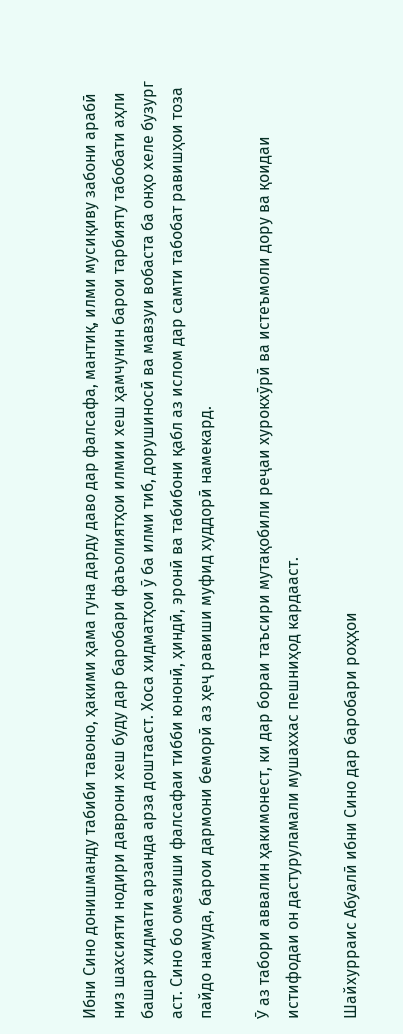Ибни Сино донишманду табиби тавоно, ҳакими ҳама гуна дарду даво дар фалсафа, мантиқ, илми мусиқиву забони арабӣ низ шахсияти нодири даврони хеш буду дар баробари фаъолиятҳои илмии хеш ҳамчунин барои тарбияту табобати аҳли башар хидмати арзанда арза доштааст. Хоса хидматҳои ӯ ба илми тиб, дорушиносӣ ва мавзуи вобаста ба онҳо хеле бузург аст. Сино бо омезиши фалсафаи тибби юнонӣ, ҳиндӣ, эронӣ ва табибони қабл аз ислом дар самти табобат равишҳои тоза пайдо намуда, барои дармони беморӣ аз ҳеҷ равиши муфид худдорӣ намекард.

Ӯ аз табори аввалин ҳакимонест, ки дар бораи таъсири мутақобили реҷаи хурокхӯрӣ ва истеъмоли дору ва қоидаи истифодаи он дастуруламали мушаххас пешниҳод кардааст.

Шайхурраис Абуалӣ ибни Сино дар баробари роҳҳои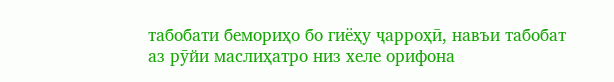табобати бемориҳо бо гиёҳу ҷарроҳӣ, навъи табобат аз рӯйи маслиҳатро низ хеле орифона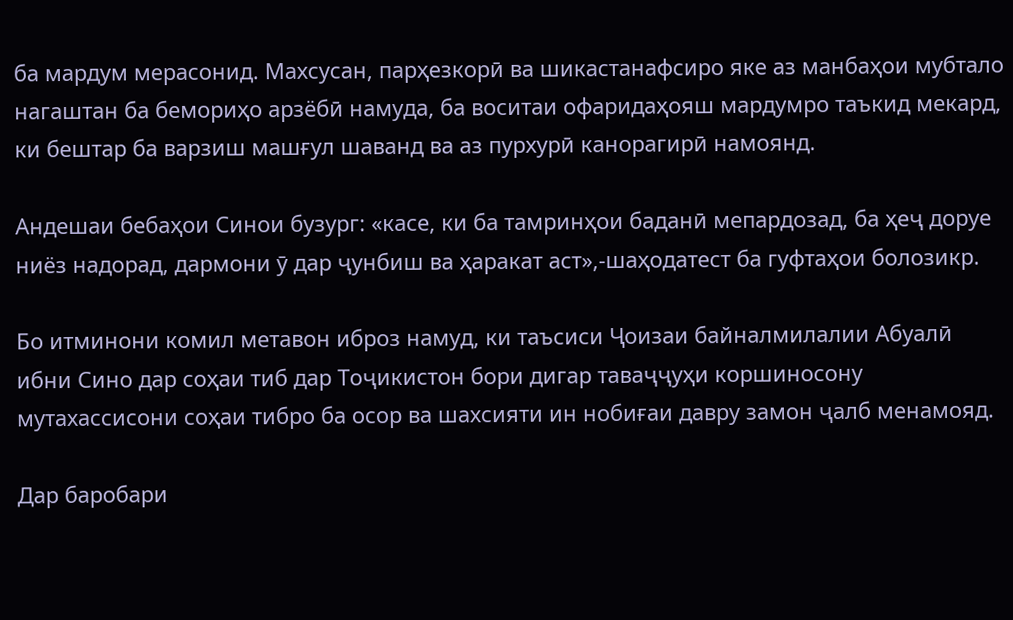ба мардум мерасонид. Махсусан, парҳезкорӣ ва шикастанафсиро яке аз манбаҳои мубтало нагаштан ба бемориҳо арзёбӣ намуда, ба воситаи офаридаҳояш мардумро таъкид мекард, ки бештар ба варзиш машғул шаванд ва аз пурхурӣ канорагирӣ намоянд.

Андешаи бебаҳои Синои бузург: «касе, ки ба тамринҳои баданӣ мепардозад, ба ҳеҷ доруе ниёз надорад, дармони ӯ дар ҷунбиш ва ҳаракат аст»,-шаҳодатест ба гуфтаҳои болозикр.

Бо итминони комил метавон иброз намуд, ки таъсиси Ҷоизаи байналмилалии Абуалӣ ибни Сино дар соҳаи тиб дар Тоҷикистон бори дигар таваҷҷуҳи коршиносону мутахассисони соҳаи тибро ба осор ва шахсияти ин нобиғаи давру замон ҷалб менамояд.

Дар баробари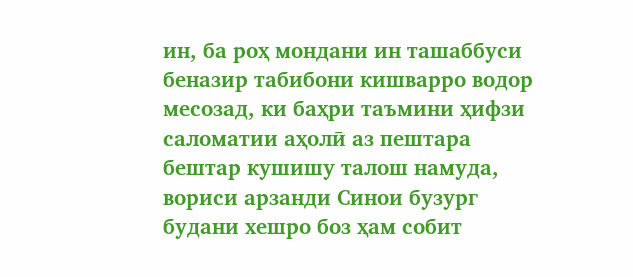ин, ба роҳ мондани ин ташаббуси беназир табибони кишварро водор месозад, ки баҳри таъмини ҳифзи саломатии аҳолӣ аз пештара бештар кушишу талош намуда, вориси арзанди Синои бузург будани хешро боз ҳам собит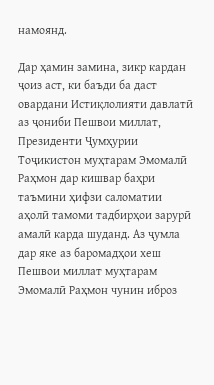намоянд.

Дар ҳамин замина, зикр кардан ҷоиз аст, ки баъди ба даст овардани Истиқлолияти давлатӣ аз ҷониби Пешвои миллат, Президенти Ҷумҳурии Тоҷикистон муҳтарам Эмомалӣ Раҳмон дар кишвар баҳри таъмини ҳифзи саломатии аҳолӣ тамоми тадбирҳои зарурӣ амалӣ карда шуданд. Аз ҷумла дар яке аз баромадҳои хеш Пешвои миллат муҳтарам Эмомалӣ Раҳмон чунин иброз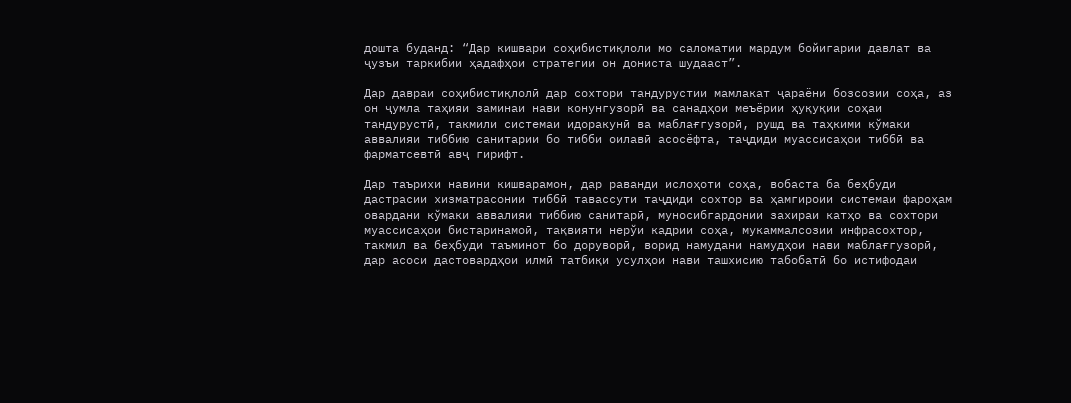дошта буданд: “Дар кишвари соҳибистиқлоли мо саломатии мардум бойигарии давлат ва ҷузъи таркибии ҳадафҳои стратегии он дониста шудааст”.

Дар давраи соҳибистиқлолӣ дар сохтори тандурустии мамлакат ҷараёни бозсозии соҳа, аз он ҷумла таҳияи заминаи нави конунгузорӣ ва санадҳои меъёрии ҳуқуқии соҳаи тандурустӣ, такмили системаи идоракунӣ ва маблағгузорӣ, рушд ва таҳкими кўмаки аввалияи тиббию санитарии бо тибби оилавӣ асосёфта, таҷдиди муассисаҳои тиббӣ ва фарматсевтӣ авҷ гирифт.

Дар таърихи навини кишварамон, дар раванди ислоҳоти соҳа, вобаста ба беҳбуди дастрасии хизматрасонии тиббӣ тавассути таҷдиди сохтор ва ҳамгироии системаи фароҳам овардани кўмаки аввалияи тиббию санитарӣ, муносибгардонии захираи катҳо ва сохтори муассисаҳои бистаринамоӣ, тақвияти нерўи кадрии соҳа, мукаммалсозии инфрасохтор, такмил ва беҳбуди таъминот бо доруворӣ, ворид намудани намудҳои нави маблағгузорӣ, дар асоси дастовардҳои илмӣ татбиқи усулҳои нави ташхисию табобатӣ бо истифодаи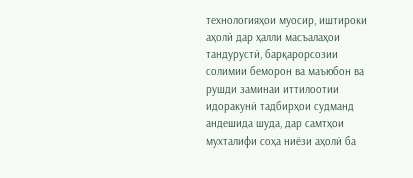технологияҳои муосир, иштироки аҳолӣ дар ҳалли масъалаҳои тандурустӣ, барқарорсозии солимии беморон ва маъюбон ва рушди заминаи иттилоотии идоракунӣ тадбирҳои судманд андешида шуда, дар самтҳои мухталифи соҳа ниёзи аҳолӣ ба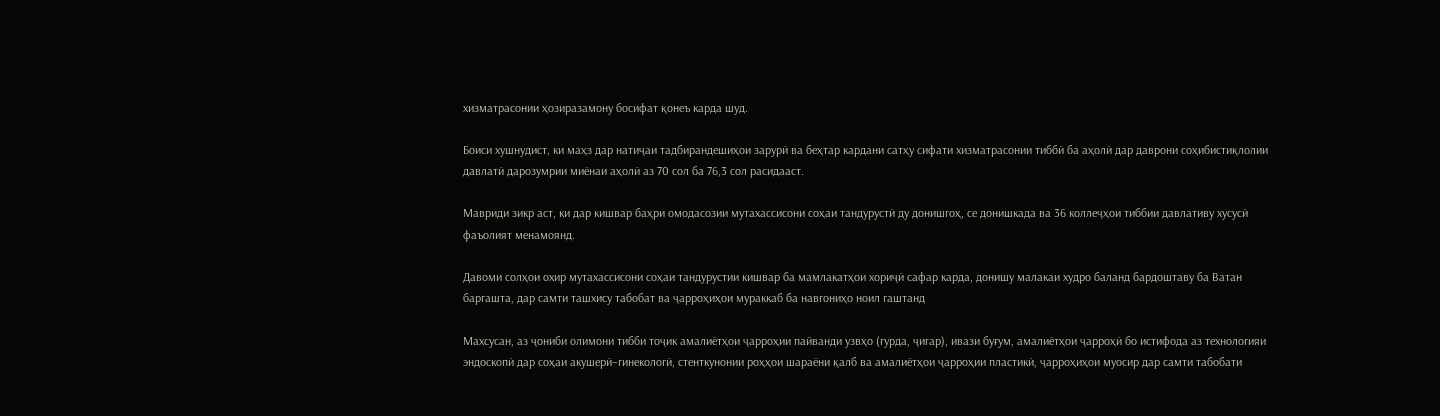хизматрасонии ҳозиразамону босифат қонеъ карда шуд.

Боиси хушнудист, ки маҳз дар натиҷаи тадбирандешиҳои зарурӣ ва беҳтар кардани сатҳу сифати хизматрасонии тиббӣ ба аҳолӣ дар даврони соҳибистиқлолии давлатӣ дарозумрии миёнаи аҳолӣ аз 70 сол ба 76,3 сол расидааст.

Мавриди зикр аст, ки дар кишвар баҳри омодасозии мутахассисони соҳаи тандурустӣ ду донишгоҳ, се донишкада ва 36 коллеҷҳои тиббии давлативу хусусӣ фаъолият менамоянд.

Давоми солҳои охир мутахассисони соҳаи тандурустии кишвар ба мамлакатҳои хориҷӣ сафар карда, донишу малакаи худро баланд бардоштаву ба Ватан баргашта, дар самти ташхису табобат ва ҷарроҳиҳои мураккаб ба навгониҳо ноил гаштанд

Махсусан, аз ҷониби олимони тибби тоҷик амалиётҳои ҷарроҳии пайванди узвҳо (гурда, ҷигар), ивази буғум, амалиётҳои ҷарроҳӣ бо истифода аз технологияи эндоскопӣ дар соҳаи акушерӣ–гинекологӣ, стенткунонии роҳҳои шараёни қалб ва амалиётҳои ҷарроҳии пластикӣ, ҷарроҳиҳои муосир дар самти табобати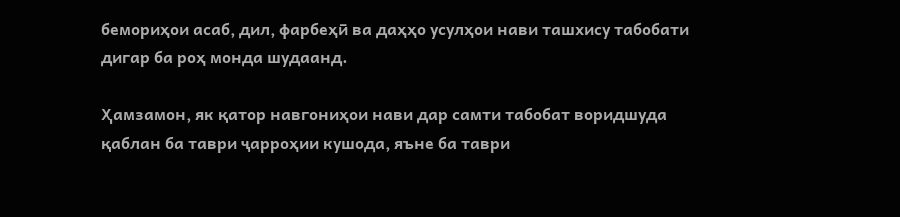бемориҳои асаб, дил, фарбеҳӣ ва даҳҳо усулҳои нави ташхису табобати дигар ба роҳ монда шудаанд.

Ҳамзамон, як қатор навгониҳои нави дар самти табобат воридшуда қаблан ба таври ҷарроҳии кушода, яъне ба таври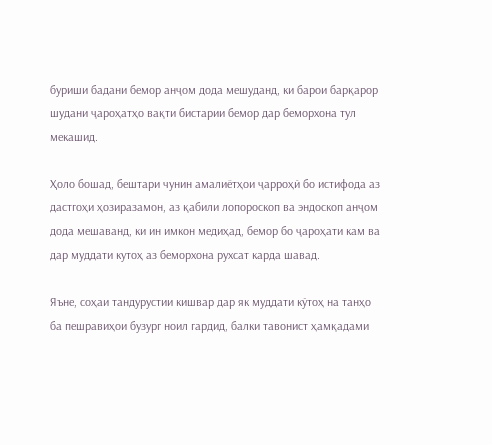буриши бадани бемор анҷом дода мешуданд, ки барои барқарор шудани ҷароҳатҳо вақти бистарии бемор дар беморхона тул мекашид.

Ҳоло бошад, бештари чунин амалиётҳои ҷарроҳӣ бо истифода аз дастгоҳи ҳозиразамон, аз қабили лопороскоп ва эндоскоп анҷом дода мешаванд, ки ин имкон медиҳад, бемор бо ҷароҳати кам ва дар муддати кутоҳ аз беморхона рухсат карда шавад.

Яъне, соҳаи тандурустии кишвар дар як муддати кӯтоҳ на танҳо ба пешравиҳои бузург ноил гардид, балки тавонист ҳамқадами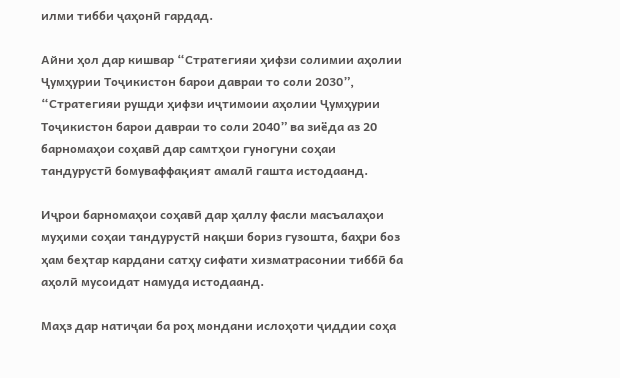илми тибби ҷаҳонӣ гардад.

Айни ҳол дар кишвар “Стратегияи ҳифзи солимии аҳолии Ҷумҳурии Тоҷикистон барои давраи то соли 2030”, “Стратегияи рушди ҳифзи иҷтимоии аҳолии Ҷумҳурии Тоҷикистон барои давраи то соли 2040” ва зиёда аз 20 барномаҳои соҳавӣ дар самтҳои гуногуни соҳаи тандурустӣ бомуваффақият амалӣ гашта истодаанд.

Иҷрои барномаҳои соҳавӣ дар ҳаллу фасли масъалаҳои муҳими соҳаи тандурустӣ нақши бориз гузошта, баҳри боз ҳам беҳтар кардани сатҳу сифати хизматрасонии тиббӣ ба аҳолӣ мусоидат намуда истодаанд.

Маҳз дар натиҷаи ба роҳ мондани ислоҳоти ҷиддии соҳа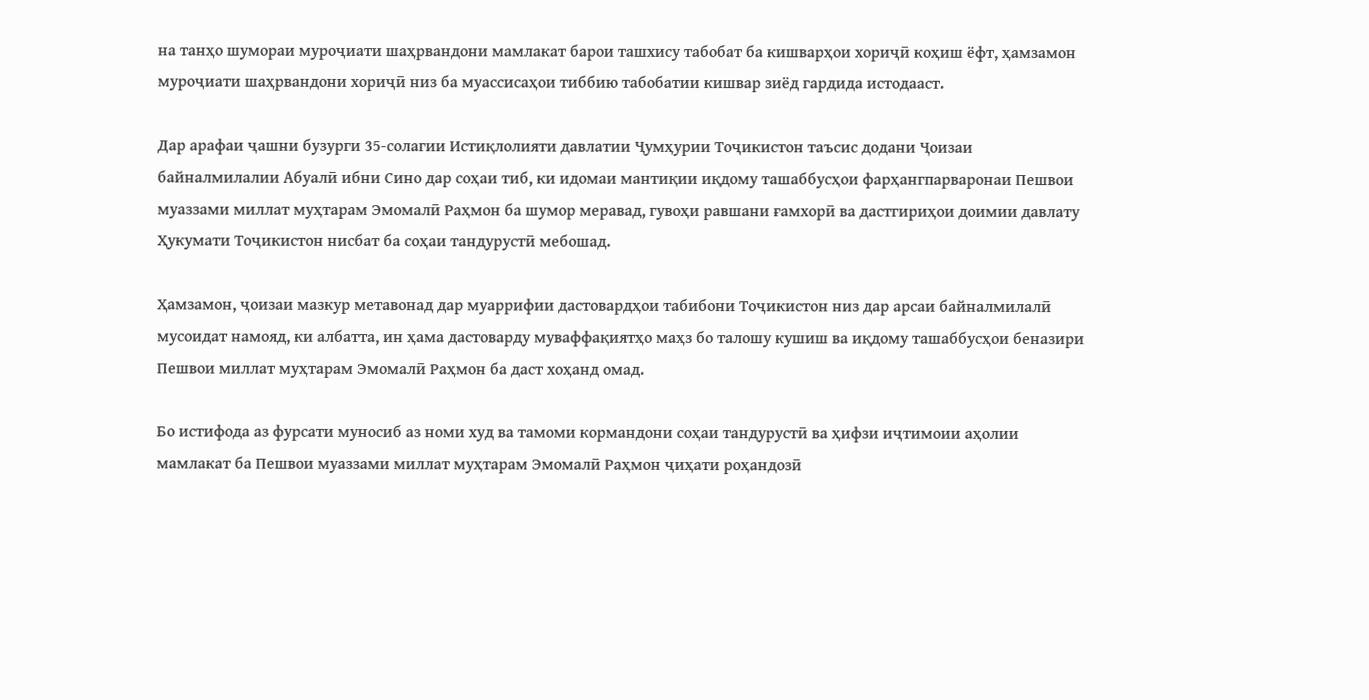на танҳо шумораи муроҷиати шаҳрвандони мамлакат барои ташхису табобат ба кишварҳои хориҷӣ коҳиш ёфт, ҳамзамон муроҷиати шаҳрвандони хориҷӣ низ ба муассисаҳои тиббию табобатии кишвар зиёд гардида истодааст.

Дар арафаи ҷашни бузурги 35-солагии Истиқлолияти давлатии Ҷумҳурии Тоҷикистон таъсис додани Ҷоизаи байналмилалии Абуалӣ ибни Сино дар соҳаи тиб, ки идомаи мантиқии иқдому ташаббусҳои фарҳангпарваронаи Пешвои муаззами миллат муҳтарам Эмомалӣ Раҳмон ба шумор меравад, гувоҳи равшани ғамхорӣ ва дастгириҳои доимии давлату Ҳукумати Тоҷикистон нисбат ба соҳаи тандурустӣ мебошад.

Ҳамзамон, ҷоизаи мазкур метавонад дар муаррифии дастовардҳои табибони Тоҷикистон низ дар арсаи байналмилалӣ мусоидат намояд, ки албатта, ин ҳама дастоварду муваффақиятҳо маҳз бо талошу кушиш ва иқдому ташаббусҳои беназири Пешвои миллат муҳтарам Эмомалӣ Раҳмон ба даст хоҳанд омад.

Бо истифода аз фурсати муносиб аз номи худ ва тамоми кормандони соҳаи тандурустӣ ва ҳифзи иҷтимоии аҳолии мамлакат ба Пешвои муаззами миллат муҳтарам Эмомалӣ Раҳмон ҷиҳати роҳандозӣ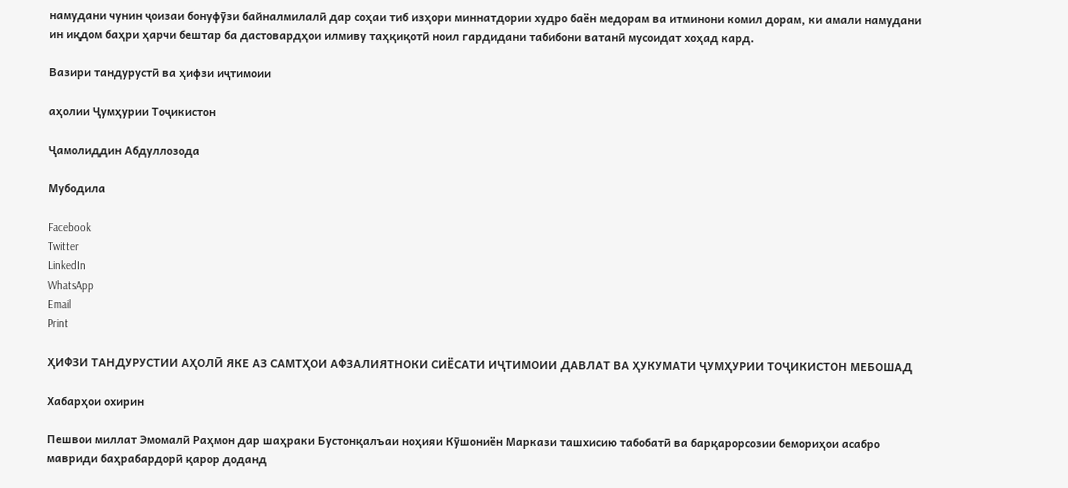намудани чунин ҷоизаи бонуфӯзи байналмилалӣ дар соҳаи тиб изҳори миннатдории худро баён медорам ва итминони комил дорам, ки амали намудани ин иқдом баҳри ҳарчи бештар ба дастовардҳои илмиву таҳқиқотӣ ноил гардидани табибони ватанӣ мусоидат хоҳад кард.

Вазири тандурустӣ ва ҳифзи иҷтимоии

аҳолии Ҷумҳурии Тоҷикистон

Ҷамолиддин Абдуллозода

Мубодила

Facebook
Twitter
LinkedIn
WhatsApp
Email
Print

ҲИФЗИ ТАНДУРУСТИИ АҲОЛӢ ЯКЕ АЗ САМТҲОИ АФЗАЛИЯТНОКИ СИЁСАТИ ИҶТИМОИИ ДАВЛАТ ВА ҲУКУМАТИ ҶУМҲУРИИ ТОҶИКИСТОН МЕБОШАД

Хабарҳои охирин

Пешвои миллат Эмомалӣ Раҳмон дар шаҳраки Бустонқалъаи ноҳияи Кӯшониён Маркази ташхисию табобатӣ ва барқарорсозии бемориҳои асабро мавриди баҳрабардорӣ қарор доданд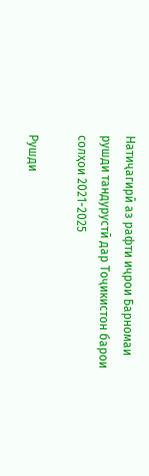Натиҷагирӣ аз рафти иҷрои Барномаи рушди тандурустӣ дар Тоҷикистон барои солҳои 2021-2025

Рушди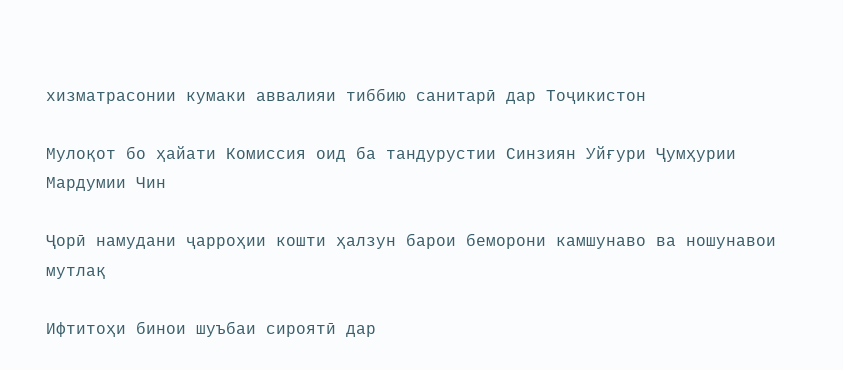хизматрасонии кумаки аввалияи тиббию санитарӣ дар Тоҷикистон

Мулоқот бо ҳайати Комиссия оид ба тандурустии Синзиян Уйғури Ҷумҳурии Мардумии Чин

Ҷорӣ намудани ҷарроҳии кошти ҳалзун барои беморони камшунаво ва ношунавои мутлақ

Ифтитоҳи бинои шуъбаи сироятӣ дар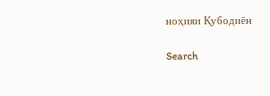ноҳияи Қубодиён

Search